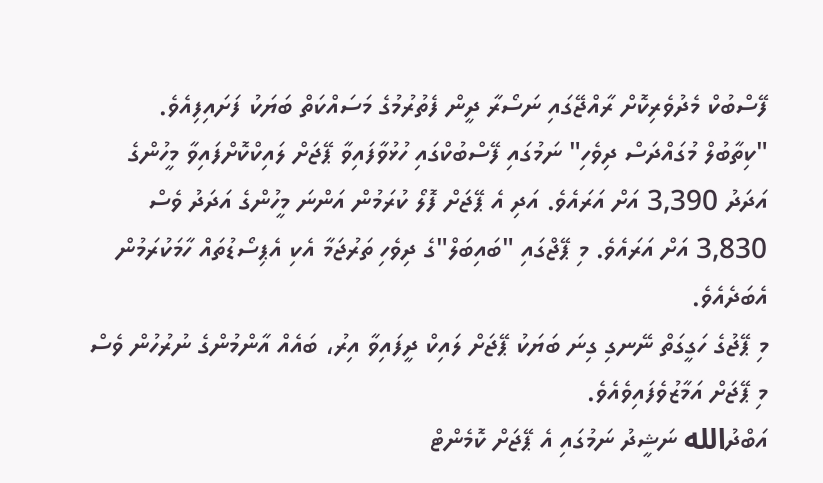ފޭސްބުކް މެދުވެރިކޮށް ރާއްޖޭގައި ނަސޯރާ ދީން ފެތުރުމުގެ މަސައްކަތް ބަޔަކު ފަށައިފިއެވެ.
"ކިތާބުލް މުގައްދަސް ދިވެހި" ނަމުގައި ފޭސްބުކްގައި ހުޅުވާފައިވާ ޕޭޖަށް ލައިކްކޮށްފައިވާ މީހުންގެ އަދަދު 3,390 އަށް އަރައެވެ. އަދި އެ ޕޭޖަށް ފޮލޯ ކުރަމުން އަންނަ މީހުންގެ އަދަދު ވެސް 3,830 އަށް އަރައެވެ. މި ޕޭޖްގައި "ބައިބަލް"ގެ ދިވެހި ތަރުޖަމާ އެކި އެޕިސޯޑުތައް ހާމަކުރަމުން އެބަދެއެވެ.
މި ޕޭޖުގެ ހަގީގަތް ނޭނގި ގިނަ ބަޔަކު ޕޭޖަށް ލައިކް ދީފައިވާ އިރު، ބައެއް އާންމުންގެ ނުރުހުން ވެސް މި ޕޭޖަށް އަމާޒުވެފައިވެއެވެ.
އަބްދުالله ނަޝީދު ނަމުގައި އެ ޕޭޖަށް ކޮމެންޓް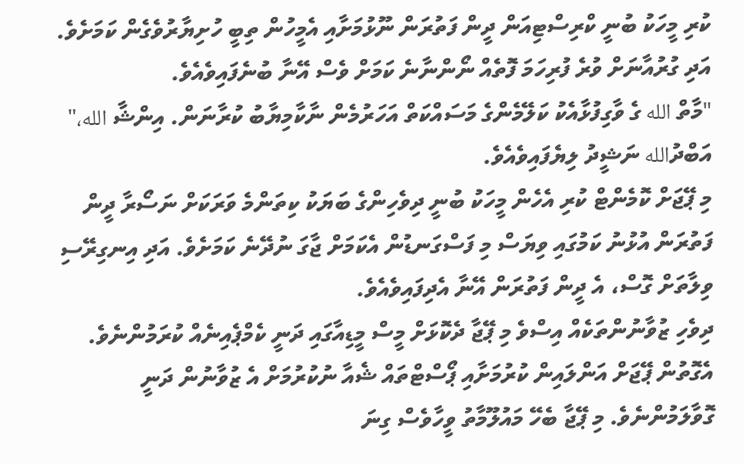ކުރި މީހަކު ބުނީ ކްރިސްޓިއަން ދީން ފަތުރަން ނޫޅުމަށާއި އެމީހުން ތިބީ ހުށިޔާރުވެގެން ކަމަށެވެ. އަދި ގުރުއާނަށް ވުރެ ފުރިހަމަ ފޮތެއް ނޯންނާނެ ކަމަށް ވެސް އޭނާ ބުނެފައިވެއެވެ.
"މާތް الله ގެ ވާގިފުޅާއެކު ކަލޭމެންގެ މަސައްކަތް އަހަރުމެން ނާކާމިޔާބު ކުރާނަން. އިންޝާ الله،" އަބްދުالله ނަޝީދު ލިޔެފައިވެއެވެ.
މި ޕޭޖަށް ކޮމެންޓް ކުރި އެހެން މީހަކު ބުނީ ދިވެހިންގެ ބަޔަކު ކިތަންމެ ވަރަކަށް ނަސޯރާ ދީން ފަތުރަން އުޅުނު ކަމުގައި ވިޔަސް މި ފަސްގަނޑުން އެކަމަށް ޖާގަ ނުދޭނެ ކަމަށެވެ. އަދި އިނގިރޭސި ވިލާތަށް ގޮސް، އެ ދީން ފަތުރަން އޭނާ އެދިފައިވެއެވެ.
ދިވެހި ޒުވާނުންތަކެއް އިސްވެ މި ޕޭޖާ ދެކޮޅަށް މީސް މީޑިއާގައި ދަނީ ކެމްޕެއިނެއް ކުރަމުންނެވެ. އެގޮތުން ޕޭޖަށް އަންލައިން ކުރުމަށާއި ޕޯސްޓްތައް ޝެއާ ނުކުރުމަށް އެ ޒުވާނުން ދަނީ ގޮވާލަމުންނެވެ. މި ޕޭޖާ ބެހޭ މައުލޫމާތު ވީހާވެސް ގިނަ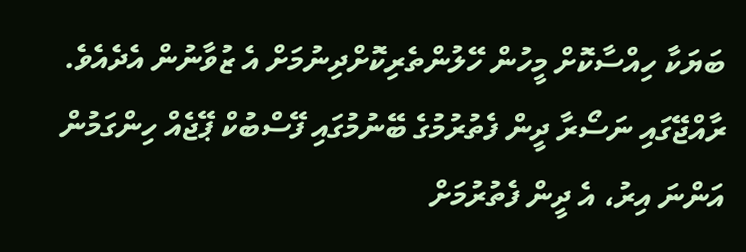ބަޔަކާ ހިއްސާކޮށް މީހުން ހޭލުންތެރިކޮށްދިނުމަށް އެ ޒުވާނުން އެދެއެވެ.
ރާއްޖޭގައި ނަސޯރާ ދީން ފެތުރުމުގެ ބޭނުމުގައި ފޭސްބުކް ޕޭޖެއް ހިންގަމުން އަންނަ އިރު، އެ ދީން ފެތުރުމަށް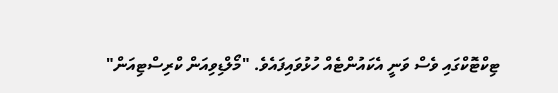ޓިކްޓޮކްގައި ވެސް ވަނީ އެކައުންޓެއް ހުޅުވައިފައެވެ. "މޯލްޑިވިއަން ކްރިސްޓިއަން"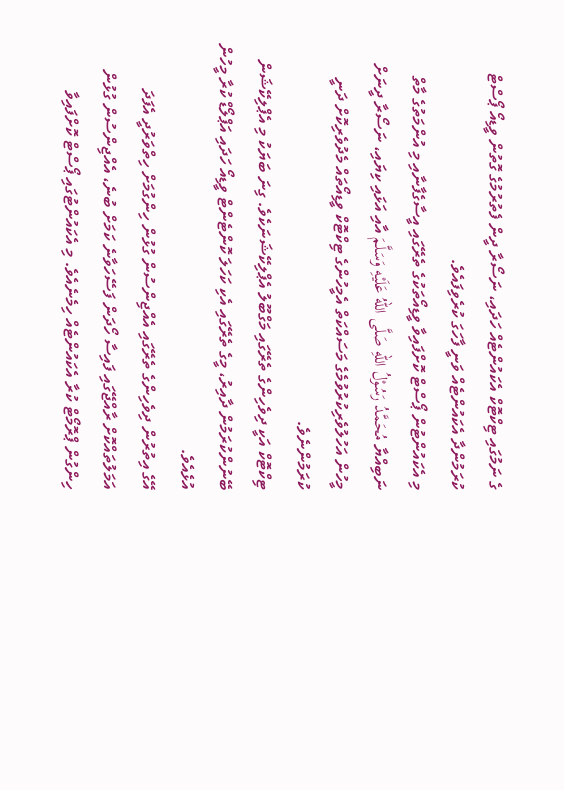ގެ ނަމުގައި ޓިކްޓޮކް އެކައުންޓެއް ހަދައި، ނަސޯރާ ދީން ފެތުރުމުގެ ގޮތުން ވީޑިއޯ ޕޯސްޓް ކުރަމުންދާ އެކައުންޓެއް ވަނީ ފާހަގަ ކުރެވިފައެވެ.
މި އެކައުންޓުން ޕޯސްޓް ކޮށްފައިވާ ވީޑިއޯތަކުގެ ތެރޭގައި އީސާގެފާނާއި މި އުންމަތުގެ މާތް ނަބިއްޔާ مُحَمَّدُ رَسُوْلُ اللهِ صَلَّى اللهُ عَلَيْهِ وَسَلَّمَ އާއި އަޅައި ކިޔައި، ނަސޯރާ ދީނަށް މީހުން އަހުލުވެރިކުރުވުމެގެ މަސައްކަތް އެމީހުންގެ ޓިކްޓޮކް ވީޑިއޯތައް މެދުވެރިކޮށް ދަނީ ކުރަމުންނެވެ.
ޓިކްޓޮކް އަކީ ދިވެހިންގެ ތެރޭގައި މަގްބޫލު އެޕްލިކޭޝަނަކެވެ. ގިނަ ބަޔަކު މި އެޕްލިކޭޝަން ބޭނުންކުރަމުން ދާއިރު، މީގެ ތެރޭގައި އެކި ކަހަލަ ކޮންޓެންޓް ވީޑިއޯ ހަދައި އަޕްލޯޑް ކުރާ މީހުން އުޅެއެވެ.
އޭގެ އިތުރުން ދިވެހިންގެ ތެރޭގައި އެއްޖިންސުން ގުޅުން ހިންގުމަށް ހިތްވަރުދީ އެފަދަ އަމަލުތައްކޮށް ރާއްޖޭގައި ފައިސާ ހޯދަން ފަސޭހަވާނެ ކަމަށް ބުނެ، އެއްޖިންސުން ގުޅުން ހިންގުން ޕްރޮމޯޓް ކުރާ އެކައުންޓެއް ހިމެނެއެވެ. މި އެކައުންޓުގައި ޕޯސްޓް ކޮށްފައިވާ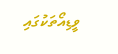ވީޑިއޯތަކުގައި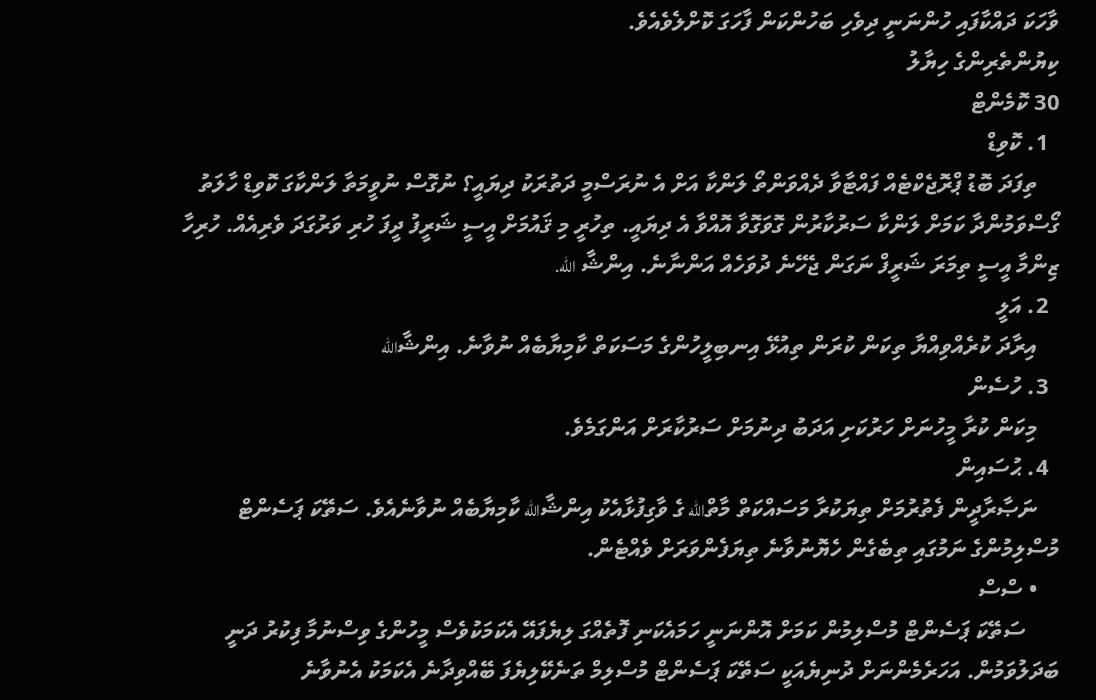ވާހަކަ ދައްކާފައި ހުންނަނީ ދިވެހި ބަހުންކަން ފާހަގަ ކޮށްލެވެއެވެ.
ކިޔުންތެރިންގެ ހިޔާލު
30 ކޮމެންޓް
  1. ކޮވިޑް
    ތިފަދަ ބޮޑު ޕްރޮޖެކްޓެއް ފައްޓާވާ ދެއްވަންތޯ ލަންކާ އަށް އެ ނުރަސްމީ ދަތުރަކު ދިޔައީ؟ ނުގޮސް ނުވީމަތާ ލަންކާގަ ކޮވިޑް ހާލަތު ގޯސްވަމުންދާ ކަމަށް ލަންކާ ސަރުކާރުން ގޮވަގޮވާ އޮއްވާ އެ ދިޔައީ. ތިހުރީ މި ޤައުމަށް އީސީ ޝަރީފު ދީފަ ހުރި ވަރުގަދަ ވެރިއެއް. ހުރިހާ ޒިންމާ އީސީ ތިމަރަ ޝަރީފް ނަގަން ޖެހޭނެ ދުވަހެއް އަންނާނެ. އިންޝާ الله.
  2. އަލީ
    އިރާދަ ކުރެއްވިއްޔާ ތިކަން ކުރަން ތިއުޅޭ އިނބިލީހުންގެ މަސަކަތް ކާމިޔާބެއް ނުވާނެ. އިންޝާالله
  3. ހުސެން
    މިކަން ކުރާ މީހުނަށް ހަރުކަށި އަދަބު ދިނުމަށް ސަރުކާރަށް އަންގަމެވެ.
  4. ޙުސައިން
    ނަޞާރާދީން ފެތުރުމަށް ތިޔަކުރާ މަސައްކަތް މާތްالله ގެ ވާގިފުޅާއެކު އިންޝާالله ކާމިޔާބެއް ނުވާނެއެވެ. ސަތޭކަ ޕަސެންޓް މުސްލިމުންގެ ނަމުގައި ތިބެގެން ހެޔޮނުވާނެ ތިޔަފެންވަރަށް ވެއްޓެން.
    • ސްސް
      ސަތޭކަ ޕަސެންޓް މުސްލިމުން ކަމަށް އޮންނަނީ ހަމައެކަނި ފޮތެއްގަ ލިޔެފައޭ އެކަމަކުވެސް މީހުންގެ ވިސްނުމާ ފިކުރު ދަނީ ބަދަލުވަމުން. އަހަރެމެންނަށް ދުނިޔެއަކީ ސަތޭކަ ޕަސެންޓް މުސްލިމް ތަނެކޭލިޔެފަ ބޭއްވިދާނެ އެކަމަކު އެނުވާނެ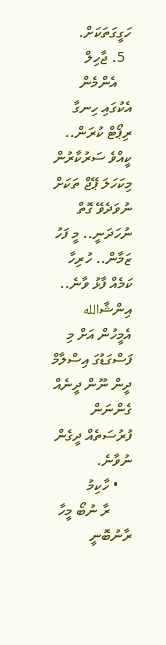ހަގީގަތަކަށް.
  5. ޖާހިލް
    އެންމެން އެކުގައި ހިނގާ ރިޕޯޓް ކުރަން.. ކީއްވެ ސަރުކާރުން މިކަހަލަ ޕޭޖް ތަކަށް ނުވަދެވޭ ގޮތް ނުހަދަނީ.. މީ ފަހު ޒަމާން.. ހުރިހާ ކަމެއް ފާޅު ވާނެ.. އިންޝާالله އެމީހުން އަށް މި ފަސްގަޑުގަ އިސްލާމް ދީން ނޫން ދީނެއް ގެންނަން ފުރުސަތެއް ދީގެން ނުވާނެ.
    • ހާކިމު
      ރާ ނުބޯ މީހާ ރާނުބޮނީ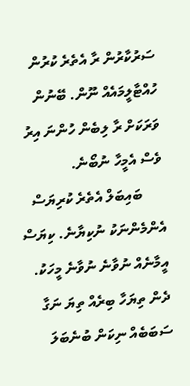ސަރުކާރުން ރާ އެތެރެ ކުރުން ހުއްޓާލީމައެއް ނޫން. ބޭނުން ވަރަކަށް ރާ ލިބެން ހުންނަ އިރު ވެސް އެމީހާ ނުބޯނެ.
      ބައިބަލް އެތެރެ ކުރިޔަސް އެންމެންނަކު ނުކިޔާނެ. ކިޔަސް އީމާނެއް ނުވާނެ ނުވާނެ މީހަކު. ދެން ތިޔަހާ ބިރެއް ތިޔަ ނަގާ ސަބަބެއް ނިކަން ބުނެބަލަ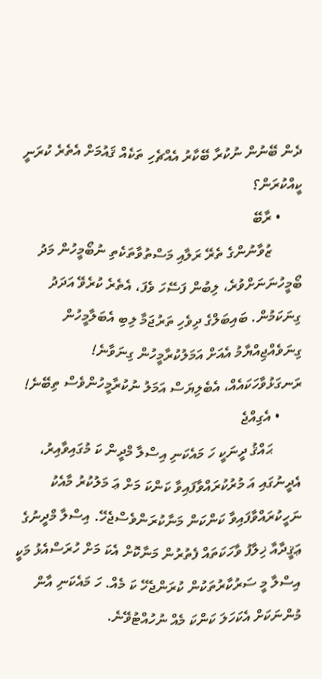ދެން ބޭނުން ނުކުރާ ބޭކާރު އެއްޗެހި ތަކެއް ޤައުމަށް އެތެރެ ކުރަނީ ކީއްކުރަން؟
      • ރާބޭ
        ޒުވާނުންގެ ތެރޭ ރަލާއި މަސްތުވާތަކެތި ނުބޯމީހުން މަދު ބޯމީހުނަނަށްވުރެ، ލިބުން ފަސޭހަ ވެފަ، އެތެރެ ކުރެވޭ އަދަދު ގިނަކަމުން. ބައިބަލްގެ ދިވެހި ތަރުޖަމާ ލިބި އެބަލާމީހުން ގިނަވެއްޖިއްޔާމު އެއަށް އަމަލުކުރާމީހުން ގިނަވާނެ! ރަނގަޅުވާހަކައެއް، އެބެލިޔަސް އަމަލު ނުކުރާމީހުންވެސް ތިބޭނެ!
      • އެގިއްޖެ
        ޙައްޤު ދީނަކީ ހަ މައެކަނި އިސްލާ މްދީން ކަ މުގައިވާއިރު، އެދީނުގައި އަ މުރުކުރައްވާފައިވާ ކަންކަ މަށް ޢަ މަލުކުރު މާއެކު ނަހީކުރައްވާފައިވާ ކަންކަން މަނާކުރަންވެސްޖެހޭ. އިސްލާ މްދީނުގެ ޢަޤީދާއާ ޚިލާފު ވާހަކަތައް ފެތުރުން މަނާކޮށް އެކަ މަށް ހުރަސްއެޅު މަކީ އިސްލާ މީ ސަރުކާރުތަކުން ކުރަންޖެހޭ ކަ މެއް. ހަ މައެކަނި އާން މުންނަކަށް އެކަހަލަ ކަންކަ މެއް ނުހުއްޓުވޭނެ.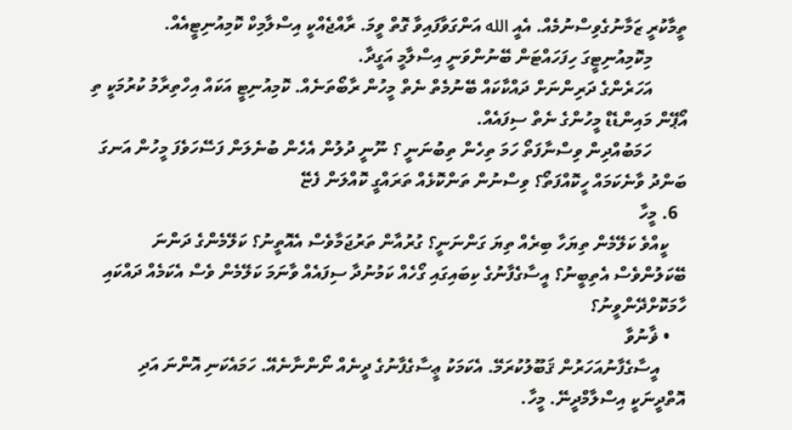ތީމާކުރީ ޒަމާނުގެވިސްނުމެއް. އެއީ الله އަންގަވާފައިވާ ގޮތް ވީމަ. ރާއްޖެއްކީ އިސްލާމިކް ކޮމިއުނިޓީއެއް.
        މިކޮމިއުނިޓީގަ ހިފަހައްޓަން ބޭނުންވަނީ އިސްލާމީ އަގީދާ.
        އަހަރެންގެ ދަރިންނަށް ދައްކާކައް ބޭނުމެތް ނެތް މީހުން ރާބޯތަނެއް. ކޮމިއުނިޓީ އަކައް އިހްތިރާމު ކުރުމަކީ ތި އޯޕޭން މައިންޑެޑް މީހުންގެ ނެތް ސިފައެއް.
        ހަމަބުއްދިން ވިސްނާފަތޯ ހަމަ ތިހެން ތިބުނަނީ ؟ ނޫނީ ދުލުން އެހެން ބުނެލަން ފަސޭހަވެފަ މީހުން އަނގަ ބަންދު ވާނެކަމައް ހީކޮއްފަތޯ؟ ވިސްނުން ތަންކޮޅެއް ތަރައްގީ ކޮއްލަން ފެޏޭ
  6. މީހާ
    ކީއްވެ ކަލޭމެން ތިޔަހާ ބިރެއް ތިޔަ ގަންނަނީ؟ ގުރުއާން ތަރުޖަމާވެސް އެއޮތީނު؟ ކަލޭމެންގެ ދަންނަ ބޭކަލުންވެސް އެތިބީނު؟ އީސާގެފާނުގެ ކިބައިގައި ގޯހެއް ކަމުނުދާ ސިފައެއް ވާނަމަ ކަލޭމެން ވެސް އެކަމެއް ދައްކައި ހާމަކޮށްދޭންވީނު؟
    • ޥާނުވާ
      އީސާގެފާނުއަހަރުން ޤަބޫލުކުރަމޭ. އެކަމަކު ޢީސާގެފާނުގެ ދީނެއް ނޯންނާނެއޭ. ހަމައެކަނި އޮންނަ އަދި އޮތްދީނަކީ އިސްލާމްދީނޭ. މީހާ.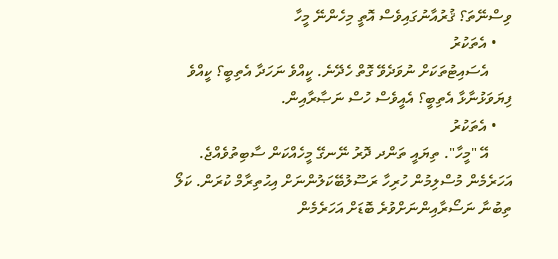ވިސްނޭތަ؟ ޤުރުއާނުގައިވެސް އޮތީ މިހެންނޭ މީހާ
    • އެތަކުރު
      އެސައިޓުތަކަށް ނުވަދެވޭ ގޮތް ހެދޭނެ. ކީއްވެ ނަހަދާ އެތިބީ؟ ކީއްވެ ފިޔަވަޅުނާޅާ އެތިބީ؟ އެއީވެސް ހުސް ނަޞާރާއިން.
    • އެތަކުރު
      އޭ "މީހާ". ތިޔައީ ތަންދ ދޮރު ނޭނގޭ މީހެއްކަން ސާބިތުވެއްޖެ. އަހަރެމެން މުސްލިމުން ހުރިހާ ރަސޫލުބޭކަލުންނަށް އިޙުތިރާމް ކުރަން. ކަލޯ ތިބުނާ ނަސޯރާއިންނަށްވުރެ ބޮޑަށް އަހަރެމެން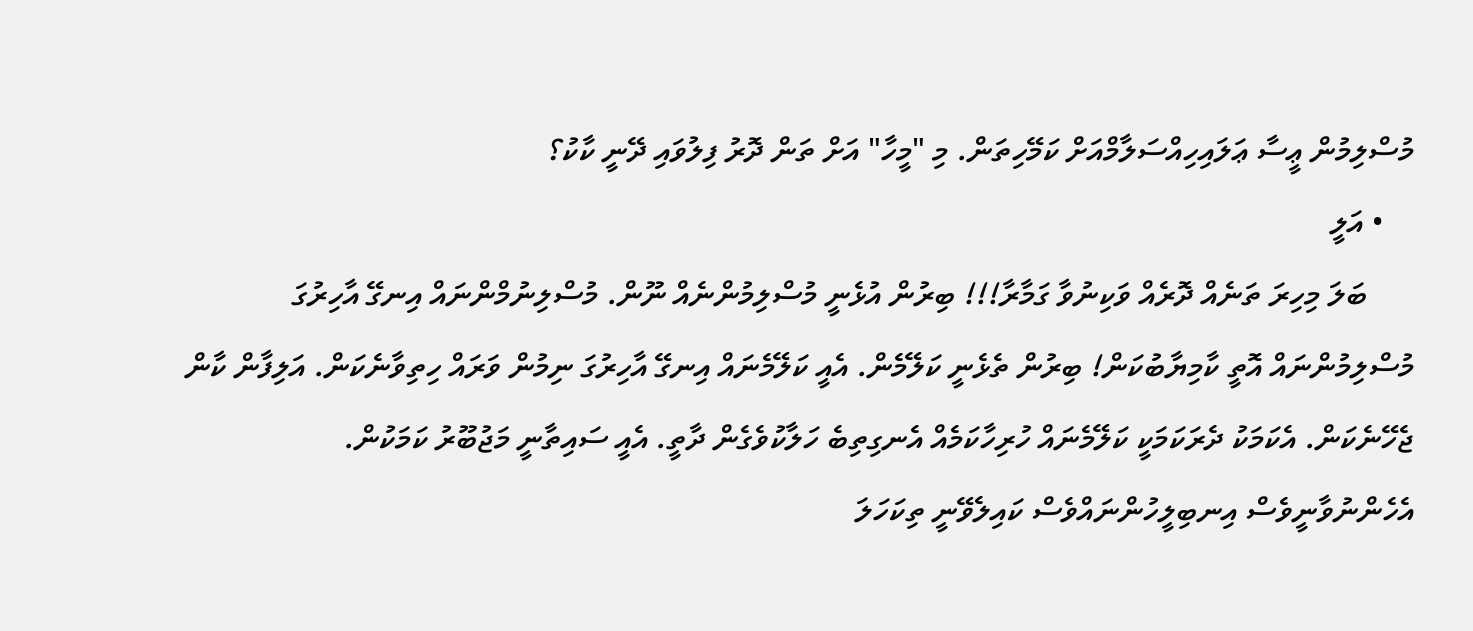މުސްލިމުން ޢީސާ ޢަލައިހިއްސަލާމްއަށް ކަމޭހިތަން. މި "މީހާ" އަށް ތަން ދޮރު ފިލުވައި ދޭނީ ކާކު؟
    • އަލީ
      ބަލަ މިހިރަ ތަނެއް ދޮރެއް ވަކިނުވާ ގަމާރާ!!! ބިރުން އުޅެނީ މުސްލިމުންނެއް ނޫން. މުސްލިނުމްންނައް އިނގޭ އާހިރުގަ މުސްލިމުންނައް އޮތީ ކާމިޔާބުކަން! ބިރުން ތެޅެނީ ކަލޭމެން. އެއީ ކަލޭމެނައް އިނގޭ އާހިރުގަ ނިމުން ވަރައް ހިތިވާނެކަން. އަލިފާން ކާން ޖެހޭނެކަން. އެކަމަކު ދެރަކަމަކީ ކަލޭމެނައް ހުރިހާކަމެއް އެނގިތިބެ ހަލާކުވެގެން ދާތީ. އެއީ ސައިތާނީ މަޖުބޫރު ކަމަކުން. އެހެންނުވާނީވެސް އިނބިލީހުންނައްވެސް ކައިލެވޭނީ ތިކަހަލަ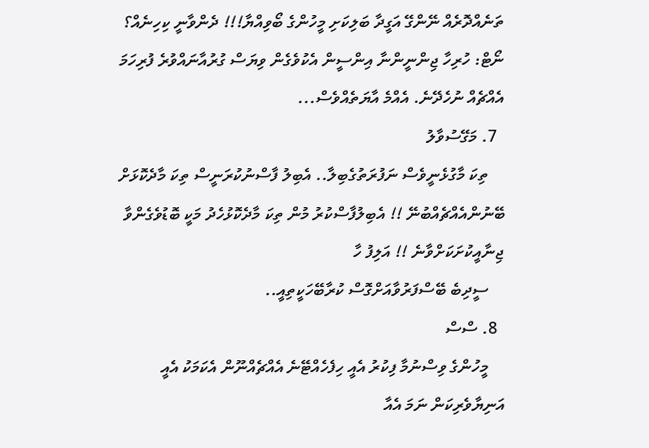ތަނެއްދޮރެއް ނޭންގޭ އަގީދާ ބަލިކަށި މީހުންގެ ބޯވިއްޔާ!!! ދެންވާނީ ކިހިނެއް؟ ނޯޓް: ހުރިހާ ޖިންނީންނާ އިންސީން އެކުވެގެން ވިޔަސް ގުރުއާނައްވުރެ ފުރިހަމަ އެއްޗެއް ނުހެދޭނެ. އެއްމެ އާޔަތެއްވެސް...
  7. މަގޭސުވާލު
    ތިކަ މާގުޅެނީވެސް ނަފުރަތުގެބިލާ.. އެބިލު ފާސްނުކުރަނީސް ތިކަ މާދެކޮޅަށް ބޭނުންއެއްޗެއްބުނޭ !! އެބިލުފާސްކުރު މުން ތިކަ މާދެކޮޅުހެދު މަކީ ބޮޑުވެގެންވާ ޖިނާއީކުށަކަށްވާނެ !! އަލިފު ހާ
    ސީދިބެ ބޭސްފަރުވާއަށްގޮސް ކުރާބޭހަކީތިއީ..
  8. ސްސް
    މީހުންގެ ވިސްނުމާ ފިކުރު އެއީ ހިފެހެއްޓޭނެ އެއްޗެއްނޫން އެކަމަކު އެއީ އަނިޔާވެރިކަން ނަމަ އެއާ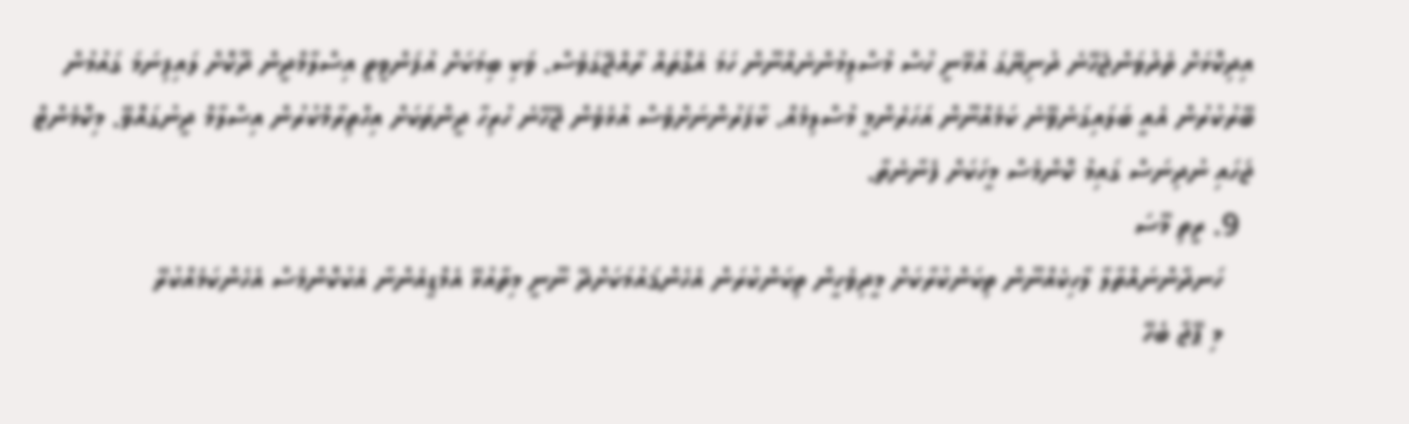އިދިކޮޅަށް ތެދުވަންޖެހޭނެ ދުނިޔޭގަ އުޅޭނީ ހުސް މުސްލިމުންނެއްނޫން ހަމަ އެގޮތައް ރާއްޖޭގަވެސް. ވަކި ބިމަކަށް އުފަންވީތީ އިސްލާމްދީން ދޫކޮށް ލައިފިނަމަ ގައުމުން ބޭރުކުރުން އެއީ ބަލައިގަނެވޭނެ ކަމެއްނޫން އަހަރެންމީ މުސްލިމެއް. ކާފަރުންނަށްވެސް އުޅެވެން ޖޭހޭނެ ހުރިހާ ދީންތަކަށް އިހްތިރާމްކުރުން އިސްލާމް ދީނުގައޮވޭ. މިކޮމެންޓް ޖަހައި ނުދިނަސް ގައިމު ކޮންމެސް މީހަކަށް ފެނާނެތާ.
  9. ރީތި މޫސަ
    ހަނދާންނައްތާލާ ލާހިކެއްނޫން ތިކަންކުރާކަށް މީދިވެހީން ތިކަންކުރަން އެހެންޤައުމަކަށްދޭ ނޫނީ މިތާއުޅޭ އެމްޑީއެންނާ އެކުކޮންމެސް އެހެންކަމެއްކުރޭ
    މި ޕޭޖާ ބެހޭ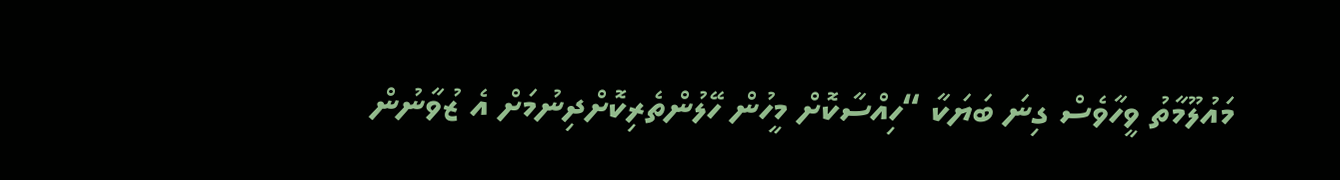މައުލޫމާތު ވީހާވެސް ގިނަ ބަޔަކާ “ހިއްސާކޮށް މީހުން ހޭލުންތެރިކޮށްދިނުމަށް އެ ޒުވާނުން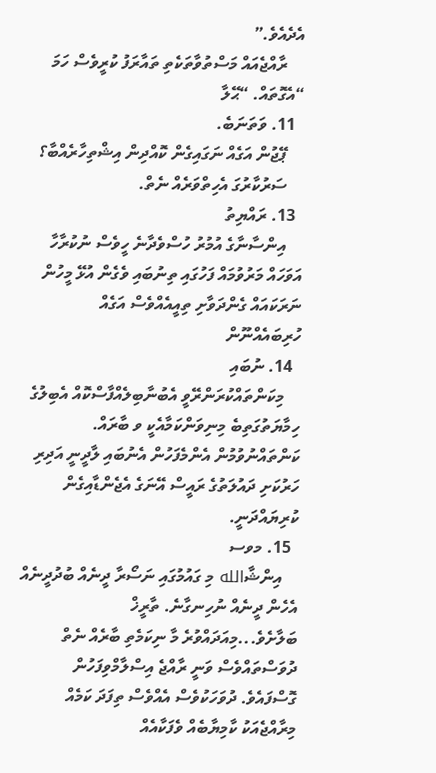އެދެއެވެ.”
    ރާއްޖެއައް މަސްތުވާތަކެތި ތައާރަފު ކުރީވެސް ހަމަ “އެގޮތައް. “ޙޭލާ
  11. ވަތަނަބެ.
    ޕޭޖުން އަގެއް ނަގައިގެން ކޮއްދިން އިޝްތިހާރެއްބާ؟
    ސަރުކާރުގަ އެހިތްވަރެއް ނެތް.
  13. ރައްޔިތު
    އިންސާނާގެ އުމުރު ހުސްވެދާނެ ހީވެސް ނުކުރާހާ އަވަހައް މަރުވުމައް ފަހުގައި ތިނުބައި ވެގެން އުޅޭ މީހުން ނަރަކައައް ގެންދަވާށި ތިއީއެއްވެސް އަގެއް ހުރިބައެއްނޫން
  14. ނުބައި
    މިކަންތައްކުރަންރޭވީ އެބުނާބިލެއްފާސްކޮއް އެބިލުގެ ހިމާޔަތުގަތިބެ މިނިވަންކަމާއެކީ ވ ބާރައް. ކަންތައްނުވުމުން އެންމެފަހުން އެނުބައި ލާދީނީ އަދިރި ހަރުކަށި ދައުލަތުގެ ރައީސް އޭނަގެ އެޖެންޑާއިގެން ކުރިޔައްދަނީ.
  15. މވސ
    އިންޝާالله މި ގައުމުގައި ނަސޯރާ ދީނެއް ބުދުދީނެއް އެހެން ދީނެއް ނުހިނގާނެ. ތާރީޚް ބަލާށެވެ...މިއަދައްވުރެ މާ ނިކަމެތި ބާރެއް ނެތް ދުވަސްތައްވެސް ވަނީ ރާއްޖެ އިސްލާމްވިފަހުން ގޮސްފައެވެ. ދުވަހަކުވެސް އެއްވެސް ތިފަދަ ކަމެއް މިރާއްޖެއަކު ކާމިޔާބެއް ވެފަކާއެއް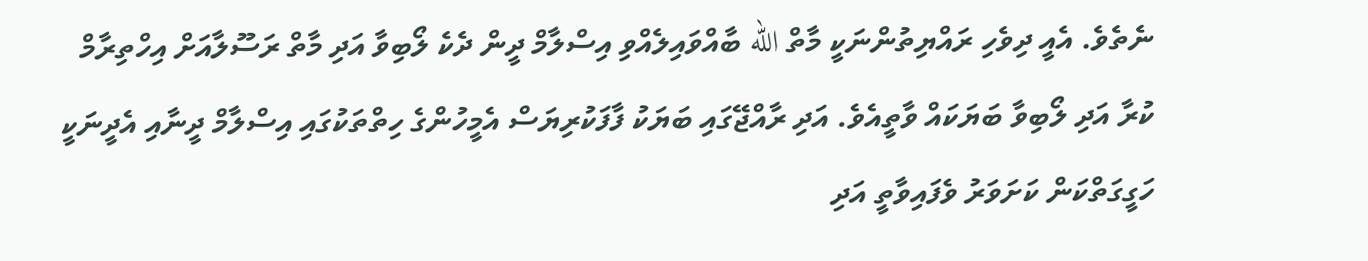ނެތެވެ. އެއީ ދިވެހި ރައްޔިތުންނަކީ މާތް الله ބާއްވައިލެއްވި އިސްލާމް ދީން ދެކެ ލޯބިވާ އަދި މާތް ރަސޫލާއަށް އިހްތިރާމް ކުރާ އަދި ލޯބިވާ ބަޔަކައް ވާތީއެވެ. އަދި ރާއްޖޭގައި ބަޔަކު ފާފަކުރިޔަސް އެމީހުންގެ ހިތްތަކުގައި އިސްލާމް ދީނާއި އެދީނަކީ ހަގީގަތްކަން ކަށަވަރު ވެފައިވާތީ އަދި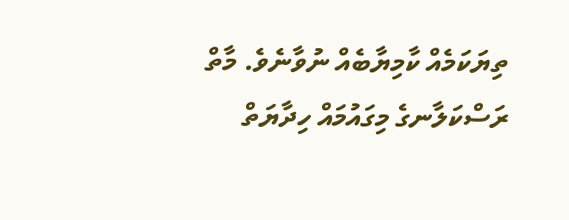ތިޔަކަމެއް ކާމިޔާބެއް ނުވާނެވެ. މާތް ރަސްކަލާނގެ މިގައުމައް ހިދާޔަތް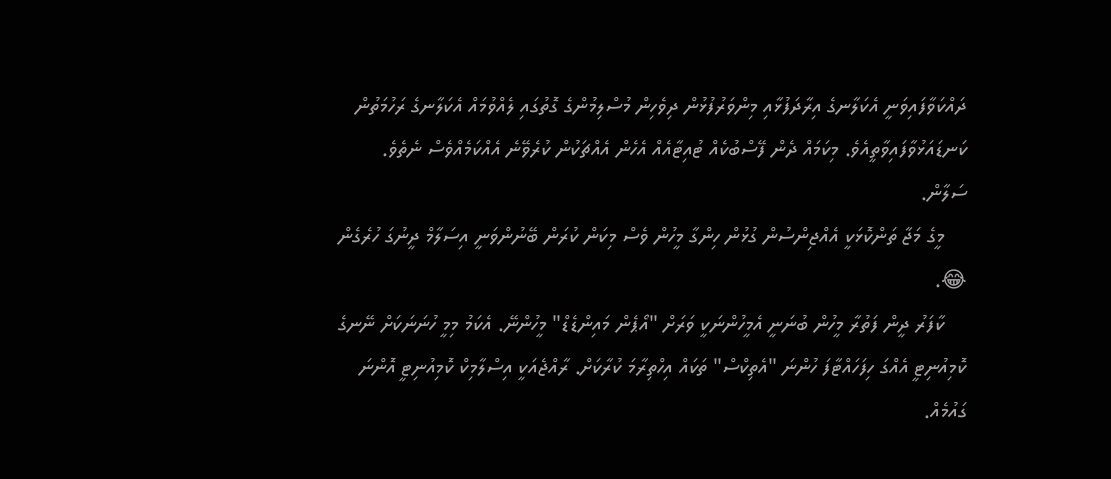ދައްކަވާފައިވަނީ އެކަލާނގެ އިރާދަފުޅާއި މިންވަރުފުޅުން ދިވެހިން މުސްލިމުންގެ ގޮތުގައި ލެއްވުމައް އެކަލާނގެ ރަހުމަތުން ކަނޑައަޅުވާފައިވާތީއެވެ. މިކަމައް ދެން ފޭސްބުކެއް ޓުއިޓާއެއް އެހެން އެއްޗަކުން ކުރެވޭނެ އެއްކަމެއްވެސް ނެތެވެ. ސަލާން.
    މީގެ މަޖާ ތަންކޮޅަކީ އެއްޖިންސުން ގުޅުން ހިންގާ މީހުން ވެސް މިކަން ކުރަން ބޭނުންވަނީ އިސަލާމް ދީނުގަ ހުރެގެން 😂.
    ކާފަރު ދީން ފަތުރާ މީހުން ބުނަނީ އެމީހުންނަކީ ވަރަށް "އޯޕެން މައިންޑެޑް" މީހުންނޭ. އެކަމު މިމީ ހުނަނަކަށް ނޭނގެ ކޮމިއުނިޓީ އެއްގަ ހިފަހައްޓާފަ ހުންނަ "އެތިކްސް" ތަކައް އިހްތިރާމަ ކުރާކަށް. ރާއްޖެއަކީ އިސްލާމިކް ކޮމިއުނިޓީ އޮންނަ ގައުމެއް.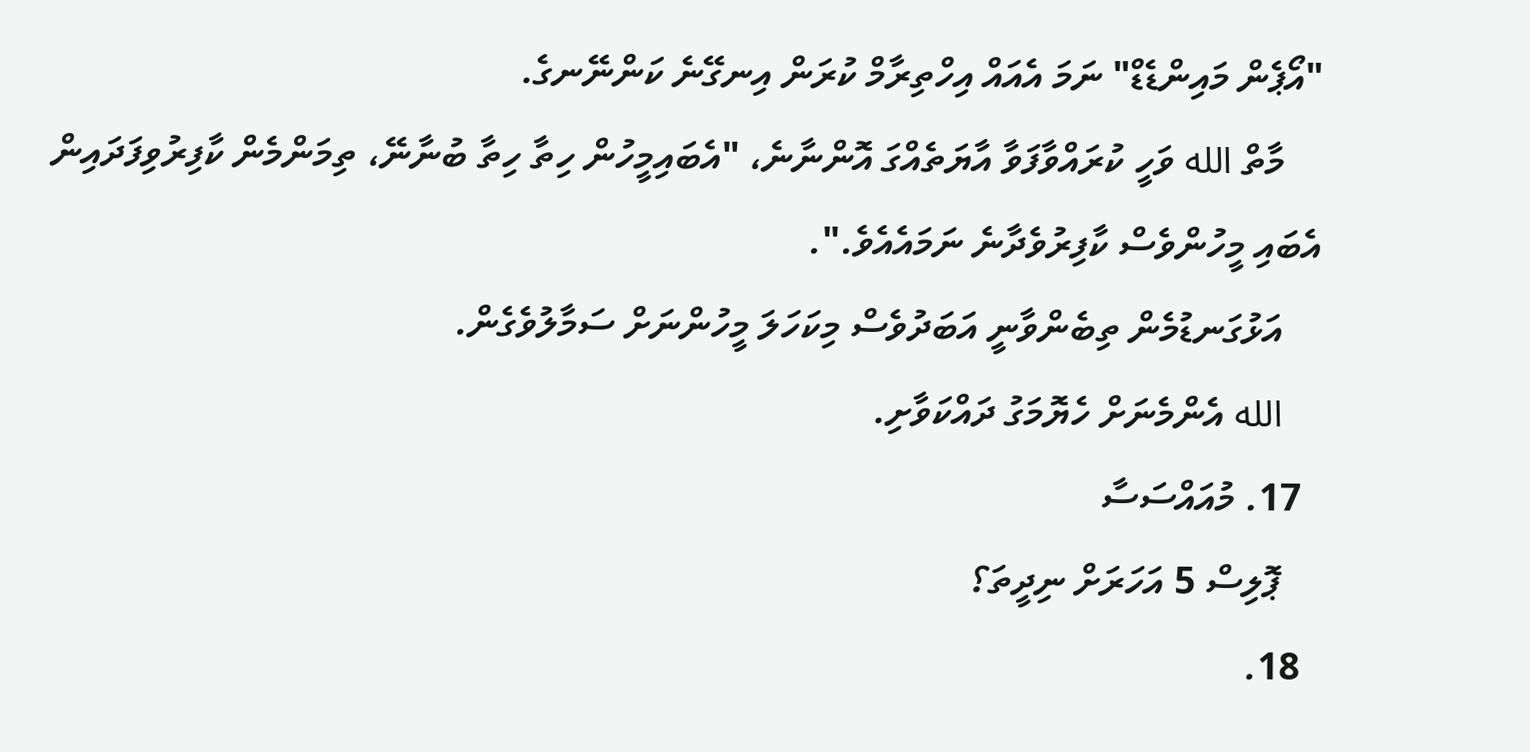"އޯޕެން މައިންޑެޑް" ނަމަ އެއައް އިހްތިރާމް ކުރަން އިނގޭނެ ކަންނޭނގެ.
    މާތް الله ވަހީ ކުރައްވާފަވާ އާޔަތެއްގަ އޮންނާނެ، "އެބައިމީހުން ހިތާ ހިތާ ބުނާނޭ، ތިމަންމެން ކާފިރުވިފަދައިން އެބައި މީހުންވެސް ކާފިރުވެދާނެ ނަމައެއެވެ.".
    އަޅުގަނޑުމެން ތިބެންވާނީ އަބަދުވެސް މިކަހަލަ މީހުންނަށް ސަމާލުވެގެން.
    الله އެންމެނަށް ހެޔޮމަގު ދައްކަވާށި.
  17. މުއައްސަސާ
    ޕޮލިސް 5 އަހަރަށް ނިދީތަ؟
  18.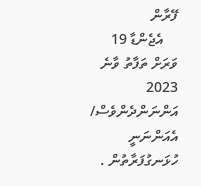ފޭރާން
    އެޖެންޑާ 19 ވަރަށް ތަފާތު ވާނެ 2023 އަންނަންދެންވެސް/ އެއަންނަނީ ހުޅަނގުފަރާތުން .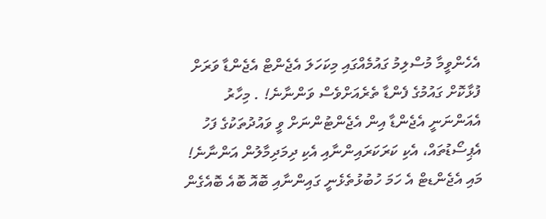އެހެންވީމާ މުސްލިމު ގައުމެއްގައި މިކަހަލަ އެޖެންޓް އެޖެންޑާ ވަރަށް ފުޅާކޮށް ގައުމުގެ ފެންޑާ ތެރެއަށްވެސް ވަންނާނެ! . މިހާރު އެއަންނަނީ އެޖެންޑާ އިން އެޖެންޓުންނަށް ވީ ވައުދުތަކުގެ ފަހު އެޕިސޯޑުތައް، އެކި ކަރަކަރައިންނާއި އެކި ދިމަދިމާލުން އަންނާނެ! މައި އެޖެންޑޓް އެ ހަމަ ހުބުޅުތެޅެނީ ގައިންނާއި ބޮއޮ ބޮއެ ބޮއެގެން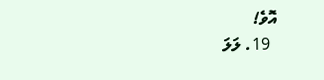އޮވެ!
  19. ލަލަ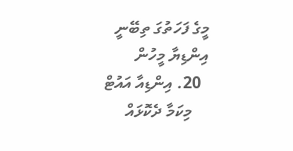މީގެ ފަހަތުގަ ތިބޭނީ އިންޑިޔާ މީހުން
  20. އިންޑިއާ އައުޓް
    މިކަމާ ދެކޮޅައް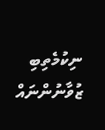ނިކުމެތިބި ޒުވާނުންނައް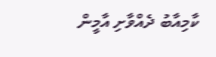ކާމިއާބު ދެއްވާށި އާމީން